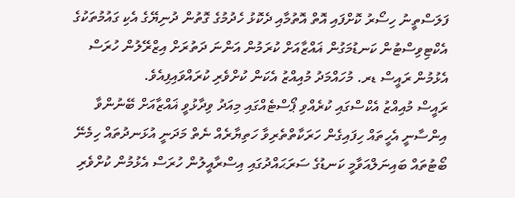ފަލަސްތީނު ހިސޯރު ކޮށްފައި އޮތް އޮތުމާއި ދެކޮޅު ހެދުމުގެ ގޮތުން ދުނިޔޭގެ އެކި ގައުމުތަކުގެ އެކްޓިވިސްޓުން ކަނޑުމަގުން ޣައްޒާއަށް ކުރަމުން އަންނަ ދަތުރަށް އިޒްރޭލުން ހުރަސް އެޅުމުން ރައީސް ޑރ. މުހައްމަދު މުއިއްޒު އެކަން ކުށްވެރި ކުރައްވައިފިއެވެ.
ރައީސް މުއިއްޒު އެކްސްގައި ކުރެއްވި ޕޯސްޓެއްގައި މިއަދު ވިދާޅުވީ ޣައްޒާއަށް ބޭނުންވާ އިންސާނީ އެހީތައް ހިފައިގެން ހަރަކާތްތެރިވާ ހަތިޔާރެއް ނެތް މަދަނީ އުޅަނދުތައް ހިމެނޭ ބޯޓުތައް ބައިނަލްއަވާމީ ކަނޑުގެ ސަރަޙައްދުގައި އިސްރާއީލުން ހުރަސް އެޅުމުން ކުށްވެރި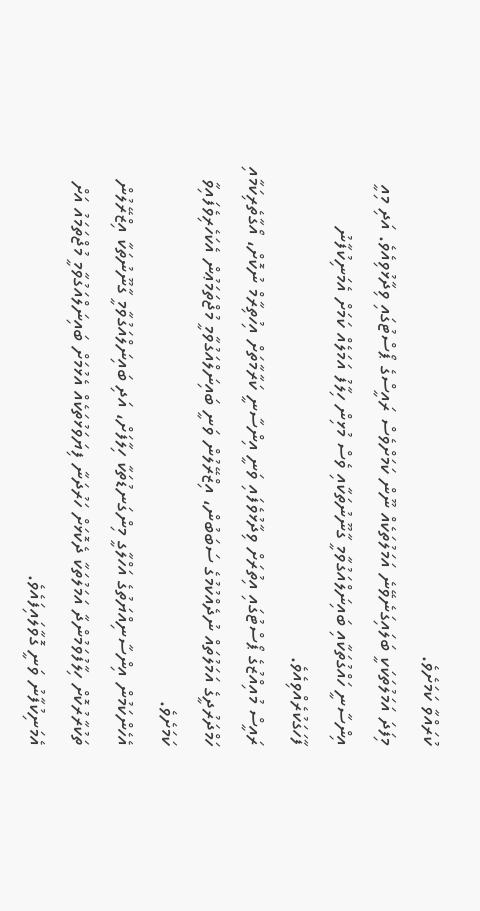ކުރައްވާ ކަމަށެވެ.
މިފަދަ އަމަލުތަކަކީ ބަލައިގަނެވޭނެ އަމަލުތަކެއް ނޫން ކަމަށްވެސް ރައީސްގެ ޕޯސްޓުގައި ވިދާޅުވިއެވެ. އަދި މިއީ އިންސާނީ ހައްގުތަކާއި ބައިނަލްއަގުވާމީ ގާނޫނުތަކާއި ވެސް މުޅިން ހިލާފު އަމަލެއް ކަމަށް އެމަނިކުފާނު ފާހަގަކުރެއްވިއެވެ.
ރައީސް މުއިއްޒުގެ ޕޯސްޓުގައި އިތުރަށް ވިދާޅުވެފައި ވަނީ އިންސާނީ ކަރާމާތަށް އިހުތިރާމް ނުކޮށް، އޯގާތެރިކަމާއި ހަމްދަރުދީގެ އަމަލުތައް ނުދެއްކުމުގެ ސަބަބުން، އިޒްރޭލުން ވަނީ ބައިނަލްއަގުވާމީ މުޖްތަމަޢުން އެކަހެރިވެފައިވާ ކަމަށެވެ.
އެހެންކަމުން އިންސާނިއްޔަތުގެ އަހްލާގީ މިންގަނޑުތަކާ ހިލާފަށް، އަދި ބައިނަލްއަގުވާމީ ގާނޫނުތަކާ އިޒްރޭލުން ތަކުރާރުކޮށް ހިލާފުވަމުންދާ އަމަލުތަކާ ދެކޮޅަށް ހަރުދަނާ ފިޔަވަޅުތަކެއް އެޅުމަށް ބައިނަލްއަގުވާމީ މުޖްތަމައު އަށް އެމަނިކުފާނު ވަނީ ގޮވާލައިފައެވެ.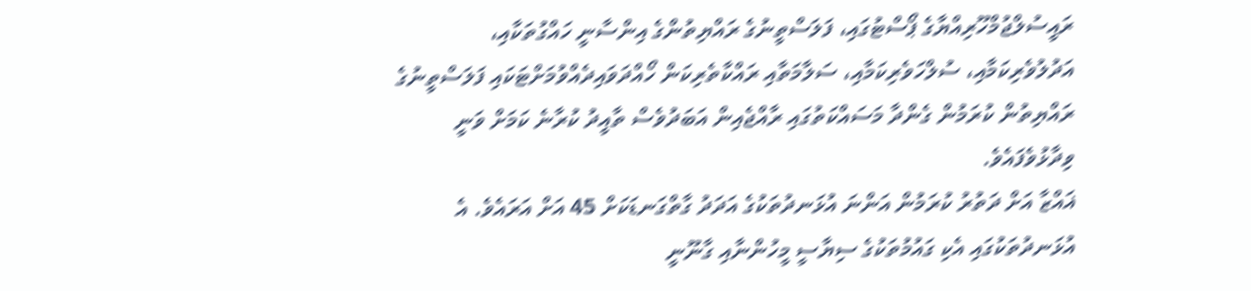ރައީސުލްޖުމްހޫރިއްޔާގެ ޕޯސްޓުގައި، ފަލަސްތީނުގެ ރައްޔިތުންގެ އިންސާނީ ހައްގުތަކާއި، އަދުލުވެރިކަމާއި، ސުލްހަވެރިކަމާއި، ސަލާމަތާއި ރައްކާތެރިކަން ހޯއްދަވައިދެއްވުމަށްޓަކައި ފަލަސްތީނުގެ ރައްޔިތުން ކުރަމުން ގެންދާ މަސައްކަތުގައި ރާއްޖެއިން އަބަދުވެސް ތާއީދު ކުރާނެ ކަމަށް ވަނީ ވިދާޅުވެފައެވެ.
ޣައްޒާ އަށް ދަތުރު ކުރަމުން އަންނަ އުޅަނދުތަކުގެ އަދަދު ގާތްގަނޑަކަށް 45 އަށް އަރައެވެ. އެ އުޅަނދުތަކުގައި އެކި ގައުމުތަކުގެ ސިޔާސީ މީހުންނާއި ގާނޫނީ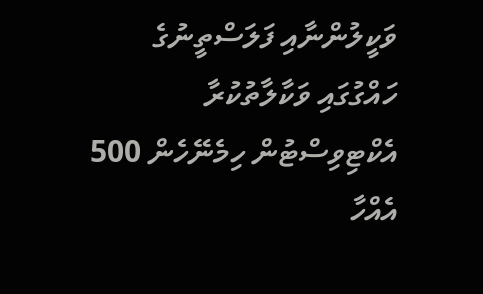ވަކީލުންނާއި ފަލަސްތީނުގެ ހައްގުގައި ވަކާލާތުކުރާ އެކްޓިވިސްޓުން ހިމެނޭހެން 500 އެއްހާ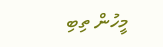މީހުން ތިބި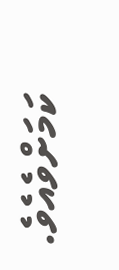ކަމަށްވެއެވެ.